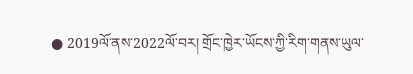● 2019ལོ་ནས་2022ལོ་བར། གྲོང་ཁྱེར་ཡོངས་ཀྱི་རིག་གནས་ཡུལ་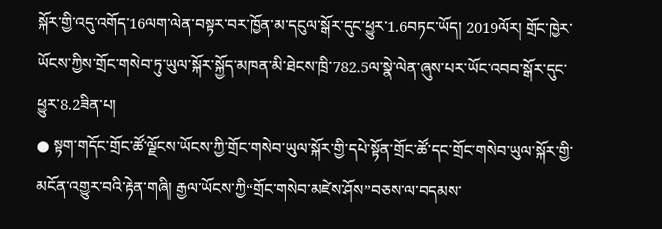སྐོར་གྱི་འདུ་འགོད་16ལག་ལེན་བསྟར་བར་ཁྱོན་མ་དངུལ་སྒོར་དུང་ཕྱུར་1.6བཏང་ཡོད། 2019ལོར། གྲོང་ཁྱེར་ཡོངས་ཀྱིས་གྲོང་གསེབ་ཏུ་ཡུལ་སྐོར་སྐྱོད་མཁན་མི་ཐེངས་ཁྲི་782.5ལ་སྣེ་ལེན་ཞུས་པར་ཡོང་འབབ་སྒོར་དུང་ཕྱུར་8.2ཟིན་པ།
● སྟག་གདོང་གྲོང་ཚོ་ལྗོངས་ཡོངས་ཀྱི་གྲོང་གསེབ་ཡུལ་སྐོར་གྱི་དཔེ་སྟོན་གྲོང་ཚོ་དང་གྲོང་གསེབ་ཡུལ་སྐོར་གྱི་མངོན་འགྱུར་བའི་རྟེན་གཞི། རྒྱལ་ཡོངས་ཀྱི“གྲོང་གསེབ་མཛེས་ཤོས”བཅས་ལ་བདམས་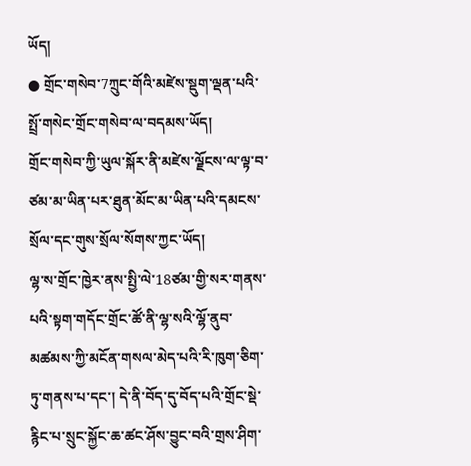ཡོད།
● གྲོང་གསེབ་7ཀྲུང་གོའི་མཛེས་སྡུག་ལྡན་པའི་སྤྲོ་གསེང་གྲོང་གསེབ་ལ་བདམས་ཡོད།
གྲོང་གསེབ་ཀྱི་ཡུལ་སྐོར་ནི་མཛེས་ལྗོངས་ལ་ལྟ་བ་ཙམ་མ་ཡིན་པར་ཐུན་མོང་མ་ཡིན་པའི་དམངས་སྲོལ་དང་གུས་སྲོལ་སོགས་ཀྱང་ཡོད།
ལྷ་ས་གྲོང་ཁྱེར་ནས་སྤྱི་ལེ་18ཙམ་གྱི་སར་གནས་པའི་སྟག་གདོང་གྲོང་ཚོ་ནི་ལྷ་སའི་ལྷོ་ནུབ་མཚམས་ཀྱི་མངོན་གསལ་མེད་པའི་རི་ཁུག་ཅིག་ཏུ་གནས་པ་དང་། དེ་ནི་བོད་དུ་བོད་པའི་གྲོང་སྡེ་རྙིང་པ་སྲུང་སྐྱོང་ཆ་ཚང་ཤོས་བྱུང་བའི་གྲས་ཤིག་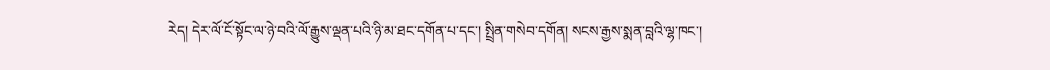རེད། དེར་ལོ་ངོ་སྟོང་ལ་ཉེ་བའི་ལོ་རྒྱུས་ལྡན་པའི་ཉི་མ་ཐང་དགོན་པ་དང་། སྤྲིན་གསེབ་དགོན། སངས་རྒྱས་སྨན་བླའི་ལྷ་ཁང་།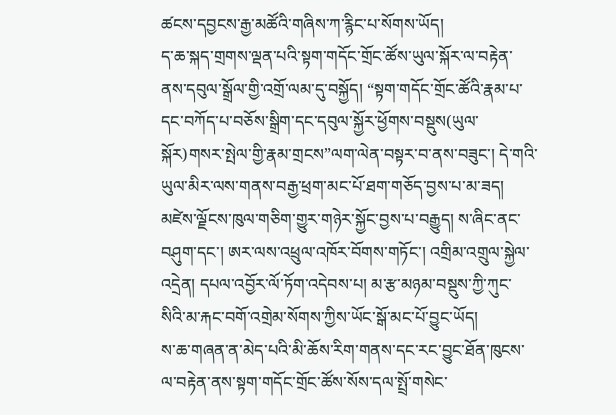ཚངས་དབྱངས་རྒྱ་མཚོའི་གཞིས་ཀ་རྙིང་པ་སོགས་ཡོད།
ད་ཆ་སྐད་གྲགས་ལྡན་པའི་སྟག་གདོང་གྲོང་ཚོས་ཡུལ་སྐོར་ལ་བརྟེན་ནས་དབུལ་སྒྲོལ་གྱི་འགྲོ་ལམ་དུ་བསྐྱོད། “སྟག་གདོང་གྲོང་ཚོའི་རྣམ་པ་དང་བཀོད་པ་བཅོས་སྒྲིག་དང་དབུལ་སྐྱོར་ཕྱོགས་བསྡུས(ཡུལ་སྐོར)གསར་སྤེལ་གྱི་རྣམ་གྲངས”ལག་ལེན་བསྟར་བ་ནས་བཟུང་། དེ་གའི་ཡུལ་མིར་ལས་གནས་བརྒྱ་ཕྲག་མང་པོ་ཐག་གཅོད་བྱས་པ་མ་ཟད། མཛེས་ལྗོངས་ཁུལ་གཅིག་གྱུར་གཉེར་སྐྱོང་བྱས་པ་བརྒྱུད། ས་ཞིང་ནང་བཤུག་དང་། ཨར་ལས་འཕྲུལ་འཁོར་བོགས་གཏོང་། འགྲིམ་འགྲུལ་སྐྱེལ་འདྲེན། དཔལ་འབྱོར་ལོ་ཏོག་འདེབས་པ། མ་རྩ་མཉམ་བསྡུས་ཀྱི་ཀུང་སིའི་མ་རྐང་བགོ་འགྲེམ་སོགས་ཀྱིས་ཡོང་སྒོ་མང་པོ་བྱུང་ཡོད།
ས་ཆ་གཞན་ན་མེད་པའི་མི་ཆོས་རིག་གནས་དང་རང་བྱུང་ཐོན་ཁུངས་ལ་བརྟེན་ནས་སྟག་གདོང་གྲོང་ཚོས་སོས་དལ་སྤྲོ་གསེང་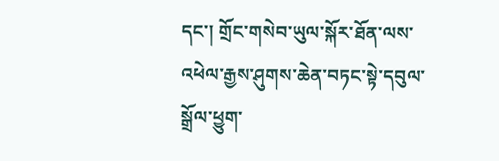དང་། གྲོང་གསེབ་ཡུལ་སྐོར་ཐོན་ལས་འཕེལ་རྒྱས་ཤུགས་ཆེན་བཏང་སྟེ་དབུལ་སྒྲོལ་ཕྱུག་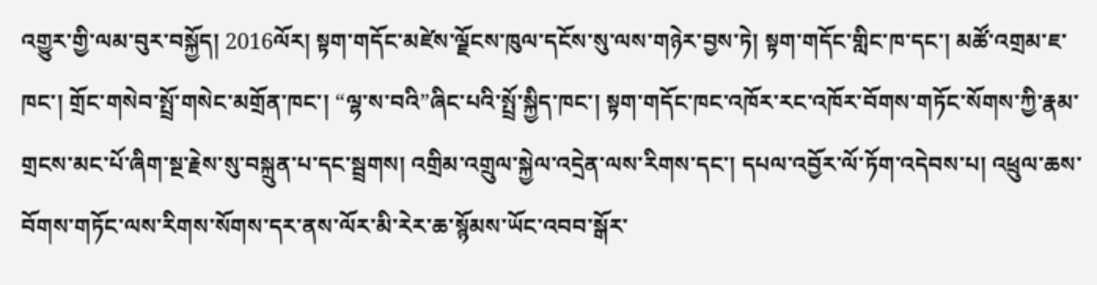འགྱུར་གྱི་ལམ་བུར་བསྐྱོད། 2016ལོར། སྟག་གདོང་མཛེས་ལྗོངས་ཁུལ་དངོས་སུ་ལས་གཉེར་བྱས་ཏེ། སྟག་གདོང་གླིང་ཁ་དང་། མཚོ་འགྲམ་ཇ་ཁང་། གྲོང་གསེབ་སྤྲོ་གསེང་མགྲོན་ཁང་། “ལྷ་ས་བའི”ཞིང་པའི་སྤྲོ་སྐྱིད་ཁང་། སྟག་གདོང་ཁང་འཁོར་རང་འཁོར་བོགས་གཏོང་སོགས་ཀྱི་རྣམ་གྲངས་མང་པོ་ཞིག་སྔ་རྗེས་སུ་བསྐྲུན་པ་དང་སྦྲགས། འགྲིམ་འགྲུལ་སྐྱེལ་འདྲེན་ལས་རིགས་དང་། དཔལ་འབྱོར་ལོ་ཏོག་འདེབས་པ། འཕྲུལ་ཆས་བོགས་གཏོང་ལས་རིགས་སོགས་དར་ནས་ལོར་མི་རེར་ཆ་སྙོམས་ཡོང་འབབ་སྒོར་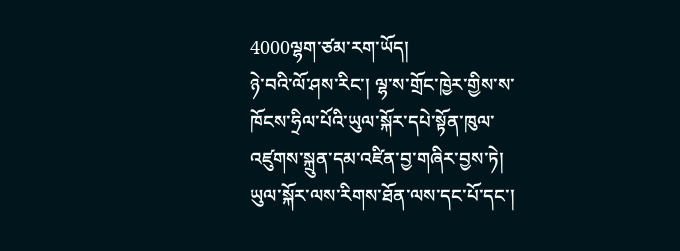4000ལྷག་ཙམ་རག་ཡོད།
ཉེ་བའི་ལོ་ཤས་རིང་། ལྷ་ས་གྲོང་ཁྱེར་གྱིས་ས་ཁོངས་ཧྲིལ་པོའི་ཡུལ་སྐོར་དཔེ་སྟོན་ཁུལ་འཛུགས་སྐྲུན་དམ་འཛིན་བྱ་གཞིར་བྱས་ཏེ། ཡུལ་སྐོར་ལས་རིགས་ཐོན་ལས་དང་པོ་དང་།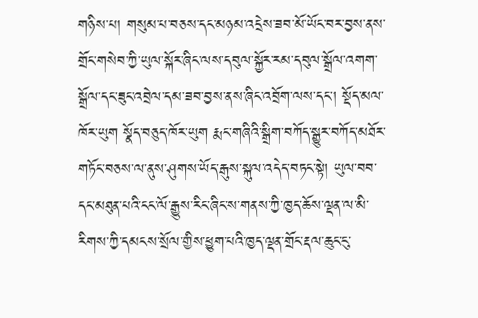གཉིས་པ། གསུམ་པ་བཅས་དང་མཉམ་འདྲེས་ཟབ་མོ་ཡོང་བར་བྱས་ནས་གྲོང་གསེབ་ཀྱི་ཡུལ་སྐོར་ཞིང་ལས་དབུལ་སྐྱོར་རམ་དབུལ་སྒྲོལ་འགག་སྒྲོལ་དང་ཟུང་འབྲེལ་དམ་ཟབ་བྱས་ནས་ཞིང་འབྲོག་ལས་དང་། སྡོད་མལ་ཁོར་ཡུག སྣོད་བཅུད་ཁོར་ཡུག རྨང་གཞིའི་སྒྲིག་བཀོད་སྒྱུར་བཀོད་མཐོར་གཏོང་བཅས་ལ་ནུས་ཤུགས་ཡོད་རྒུས་སྐུལ་འདེད་བཏང་སྟེ། ཡུལ་བབ་དང་མཐུན་པའི་ངང་ལོ་རྒྱུས་རིང་ཞིང་ས་གནས་ཀྱི་ཁྱད་ཆོས་ལྡན་ལ་མི་རིགས་ཀྱི་དམངས་སྲོལ་གྱིས་ཕྱུག་པའི་ཁྱད་ལྡན་གྲོང་རྡལ་ཆུང་ངུ་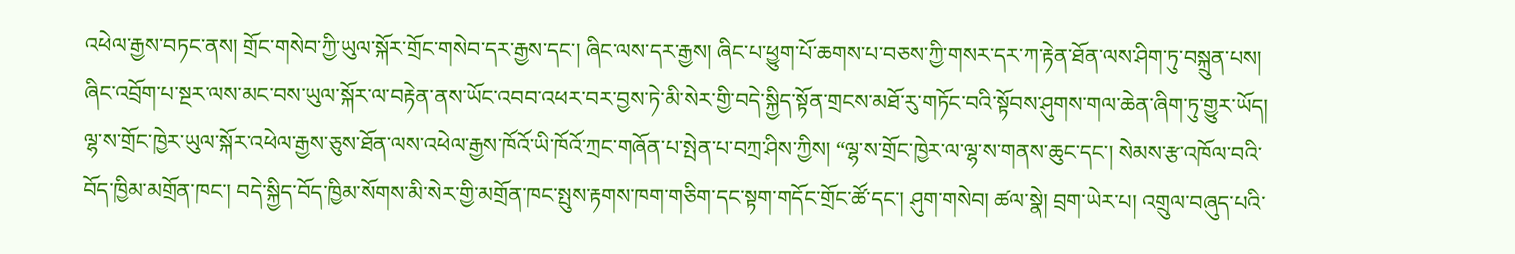འཕེལ་རྒྱས་བཏང་ནས། གྲོང་གསེབ་ཀྱི་ཡུལ་སྐོར་གྲོང་གསེབ་དར་རྒྱས་དང་། ཞིང་ལས་དར་རྒྱས། ཞིང་པ་ཕྱུག་པོ་ཆགས་པ་བཅས་ཀྱི་གསར་དར་ཀ་རྟེན་ཐོན་ལས་ཤིག་ཏུ་བསྐྲུན་པས། ཞིང་འབྲོག་པ་སྔར་ལས་མང་བས་ཡུལ་སྐོར་ལ་བརྟེན་ནས་ཡོང་འབབ་འཕར་བར་བྱས་ཏེ་མི་སེར་གྱི་བདེ་སྐྱིད་སྟོན་གྲངས་མཐོ་རུ་གཏོང་བའི་སྟོབས་ཤུགས་གལ་ཆེན་ཞིག་ཏུ་གྱུར་ཡོད།
ལྷ་ས་གྲོང་ཁྱེར་ཡུལ་སྐོར་འཕེལ་རྒྱས་ཅུས་ཐོན་ལས་འཕེལ་རྒྱས་ཁོའོ་ཡི་ཁོའོ་ཀྲང་གཞོན་པ་སྤེན་པ་བཀྲ་ཤིས་ཀྱིས། “ལྷ་ས་གྲོང་ཁྱེར་ལ་ལྷ་ས་གནས་ཆུང་དང་། སེམས་རྩ་འཁོལ་བའི་བོད་ཁྱིམ་མགྲོན་ཁང་། བདེ་སྐྱིད་བོད་ཁྱིམ་སོགས་མི་སེར་གྱི་མགྲོན་ཁང་སྤུས་རྟགས་ཁག་གཅིག་དང་སྟག་གདོང་གྲོང་ཚོ་དང་། ཤུག་གསེབ། ཚལ་སྣེ། བྲག་ཡེར་པ། འགྲུལ་བཞུད་པའི་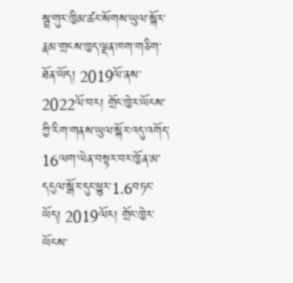སྦྲ་གུར་ཁྱིམ་ཚང་སོགས་ཡུལ་སྐོར་རྣམ་གྲངས་ཁྱད་ལྡན་ཁག་གཅིག་ཐོན་ཡོད། 2019ལོ་ནས་2022ལོ་བར། གྲོང་ཁྱེར་ཡོངས་ཀྱི་རིག་གནས་ཡུལ་སྐོར་འདུ་འགོད་16ལག་ལེན་བསྟར་བར་ཁྱོན་མ་དངུལ་སྒོར་དུང་ཕྱུར་1.6བཏང་ཡོད། 2019ལོར། གྲོང་ཁྱེར་ཡོངས་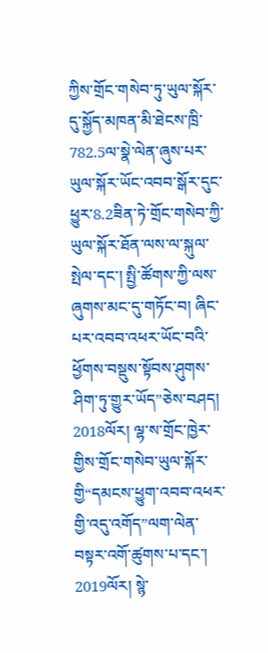ཀྱིས་གྲོང་གསེབ་ཏུ་ཡུལ་སྐོར་དུ་སྐྱོད་མཁན་མི་ཐེངས་ཁྲི་782.5ལ་སྣེ་ལེན་ཞུས་པར་ཡུལ་སྐོར་ཡོང་འབབ་སྒོར་དུང་ཕྱུར་8.2ཟིན་ཏེ་གྲོང་གསེབ་ཀྱི་ཡུལ་སྐོར་ཐོན་ལས་ལ་སྐུལ་སྤེལ་དང་། སྤྱི་ཚོགས་ཀྱི་ལས་ཞུགས་མང་དུ་གཏོང་བ། ཞིང་པར་འབབ་འཕར་ཡོང་བའི་ཕྱོགས་བསྡུས་སྟོབས་ཤུགས་ཤིག་ཏུ་གྱུར་ཡོད”ཅེས་བཤད།
2018ལོར། ལྷ་ས་གྲོང་ཁྱེར་གྱིས་གྲོང་གསེབ་ཡུལ་སྐོར་གྱི“དམངས་ཕྱུག་འབབ་འཕར་གྱི་འདུ་འགོད”ལག་ལེན་བསྟར་འགོ་ཚུགས་པ་དང་། 2019ལོར། སྙེ་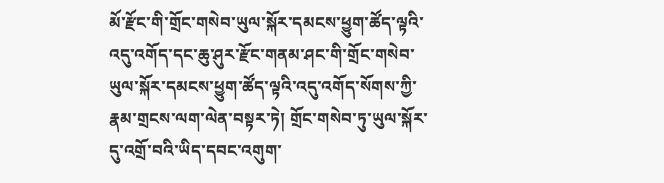མོ་རྫོང་གི་གྲོང་གསེབ་ཡུལ་སྐོར་དམངས་ཕྱུག་ཚོད་ལྟའི་འདུ་འགོད་དང་ཆུ་ཤུར་རྫོང་གནམ་ཤང་གི་གྲོང་གསེབ་ཡུལ་སྐོར་དམངས་ཕྱུག་ཚོད་ལྟའི་འདུ་འགོད་སོགས་ཀྱི་རྣམ་གྲངས་ལག་ལེན་བསྟར་ཏེ། གྲོང་གསེབ་ཏུ་ཡུལ་སྐོར་དུ་འགྲོ་བའི་ཡིད་དབང་འགུག་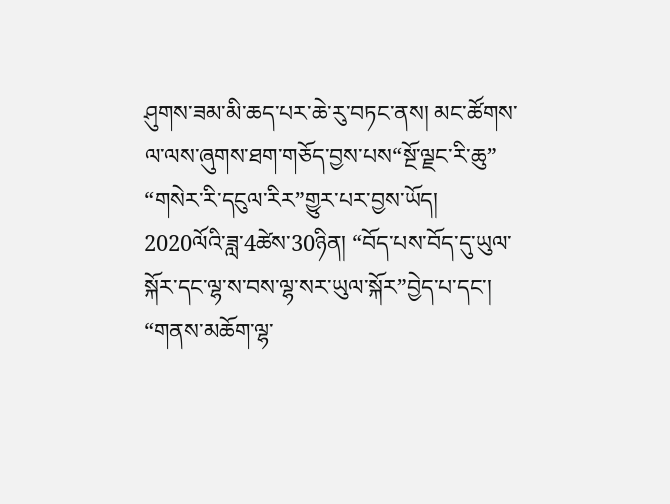ཤུགས་ཟམ་མི་ཆད་པར་ཆེ་རུ་བཏང་ནས། མང་ཚོགས་ལ་ལས་ཞུགས་ཐག་གཅོད་བྱས་པས“སྔོ་ལྗང་རི་ཆུ” “གསེར་རི་དངུལ་རིར”གྱུར་པར་བྱས་ཡོད།
2020ལོའི་ཟླ་4ཚེས་30ཉིན། “བོད་པས་བོད་དུ་ཡུལ་སྐོར་དང་ལྷ་ས་བས་ལྷ་སར་ཡུལ་སྐོར”བྱེད་པ་དང་། “གནས་མཆོག་ལྷ་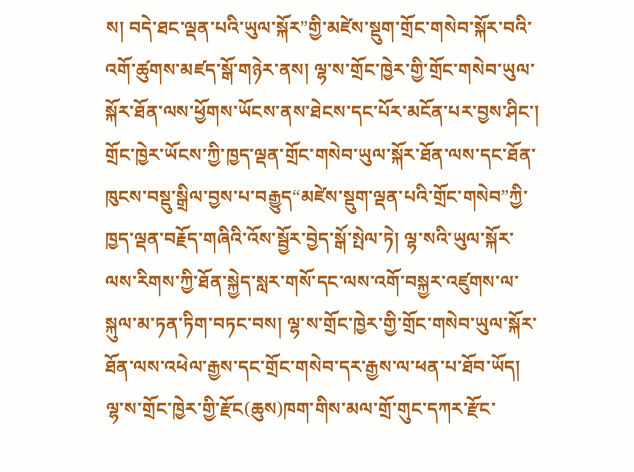ས། བདེ་ཐང་ལྡན་པའི་ཡུལ་སྐོར”གྱི་མཛེས་སྡུག་གྲོང་གསེབ་སྐོར་བའི་འགོ་ཚུགས་མཛད་སྒོ་གཉེར་ནས། ལྷ་ས་གྲོང་ཁྱེར་གྱི་གྲོང་གསེབ་ཡུལ་སྐོར་ཐོན་ལས་ཕྱོགས་ཡོངས་ནས་ཐེངས་དང་པོར་མངོན་པར་བྱས་ཤིང་། གྲོང་ཁྱེར་ཡོངས་ཀྱི་ཁྱད་ལྡན་གྲོང་གསེབ་ཡུལ་སྐོར་ཐོན་ལས་དང་ཐོན་ཁུངས་བསྡུ་སྒྲིལ་བྱས་པ་བརྒྱུད“མཛེས་སྡུག་ལྡན་པའི་གྲོང་གསེབ”ཀྱི་ཁྱད་ལྡན་བརྗོད་གཞིའི་འོས་སྦྱོར་བྱེད་སྒོ་སྤེལ་ཏེ། ལྷ་སའི་ཡུལ་སྐོར་ལས་རིགས་ཀྱི་ཐོན་སྐྱེད་སླར་གསོ་དང་ལས་འགོ་བསྐྱར་འཛུགས་ལ་སྐུལ་མ་ཏན་ཏིག་བཏང་བས། ལྷ་ས་གྲོང་ཁྱེར་གྱི་གྲོང་གསེབ་ཡུལ་སྐོར་ཐོན་ལས་འཕེལ་རྒྱས་དང་གྲོང་གསེབ་དར་རྒྱས་ལ་ཕན་པ་ཐོབ་ཡོད།
ལྷ་ས་གྲོང་ཁྱེར་གྱི་རྫོང(ཆུས)ཁག་གིས་མལ་གྲོ་གུང་དཀར་རྫོང་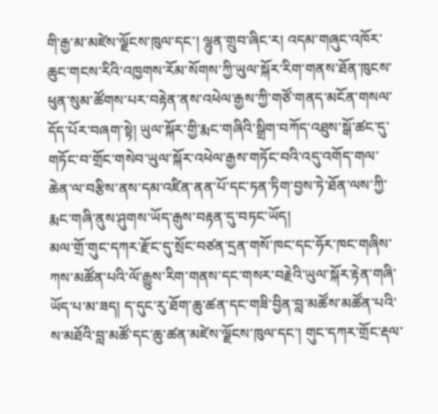གི་རྒྱ་མ་མཛེས་ལྗོངས་ཁུལ་དང་། ལྷུན་གྲུབ་ཞིང་ར། འདམ་གཞུང་འཁོར་ཆུང་གངས་རིའི་འཁྱགས་རོམ་སོགས་ཀྱི་ཡུལ་སྐོར་རིག་གནས་ཐོན་ཁུངས་ཕུན་སུམ་ཚོགས་པར་བརྟེན་ནས་འཕེལ་རྒྱས་ཀྱི་གཙོ་གནད་མངོན་གསལ་དོད་པོར་བཞག་སྟེ། ཡུལ་སྐོར་གྱི་རྨང་གཞིའི་སྒྲིག་བཀོད་འཐུས་སྒོ་ཚང་དུ་གཏོང་བ་གྲོང་གསེབ་ཡུལ་སྐོར་འཕེལ་རྒྱས་གཏོང་བའི་འདུ་འགོད་གལ་ཆེན་ལ་བརྩིས་ནས་དམ་འཛིན་ནན་པོ་དང་ཏན་ཏིག་བྱས་ཏེ་ཐོན་ལས་ཀྱི་རྨང་གཞི་ནུས་ཤུགས་ཡོད་རྒུས་བརྟན་དུ་བཏང་ཡོད།
མལ་གྲོ་གུང་དཀར་རྫོང་དུ་སྲོང་བཙན་དྲན་གསོ་ཁང་དང་ཧོར་ཁང་གཞིས་ཀས་མཚོན་པའི་ལོ་རྒྱུས་རིག་གནས་དང་གསར་བརྗེའི་ཡུལ་སྐོར་རྟེན་གཞི་ཡོད་པ་མ་ཟད། ད་དུང་རུ་ཐོག་ཆུ་ཚན་དང་གཟི་བྱིན་བླ་མཚོས་མཚོན་པའི་ས་མཐོའི་བླ་མཚོ་དང་ཆུ་ཚན་མཛེས་ལྗོངས་ཁུལ་དང་། གུང་དཀར་གྲོང་རྡལ་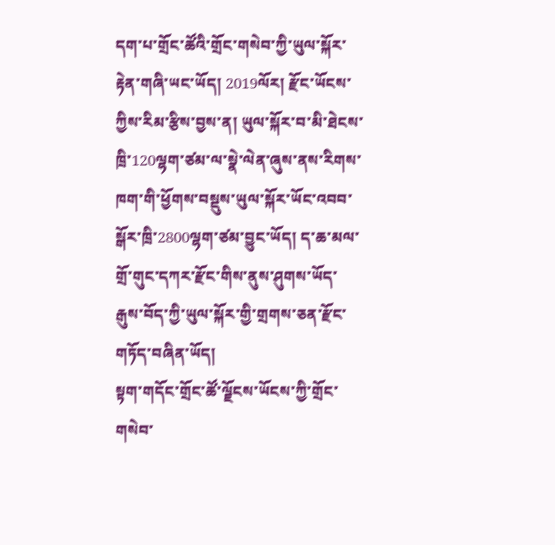དག་པ་གྲོང་ཚོའི་གྲོང་གསེབ་ཀྱི་ཡུལ་སྐོར་རྟེན་གཞི་ཡང་ཡོད། 2019ལོར། རྫོང་ཡོངས་ཀྱིས་རིམ་རྩིས་བྱས་ན། ཡུལ་སྐོར་བ་མི་ཐེངས་ཁྲི་120ལྷག་ཙམ་ལ་སྣེ་ལེན་ཞུས་ནས་རིགས་ཁག་གི་ཕྱོགས་བསྡུས་ཡུལ་སྐོར་ཡོང་འབབ་སྒོར་ཁྲི་2800ལྷག་ཙམ་བྱུང་ཡོད། ད་ཆ་མལ་གྲོ་གུང་དཀར་རྫོང་གིས་ནུས་ཤུགས་ཡོད་རྒུས་བོད་ཀྱི་ཡུལ་སྐོར་གྱི་གྲགས་ཅན་རྫོང་གཏོད་བཞིན་ཡོད།
སྟག་གདོང་གྲོང་ཚོ་ལྗོངས་ཡོངས་ཀྱི་གྲོང་གསེབ་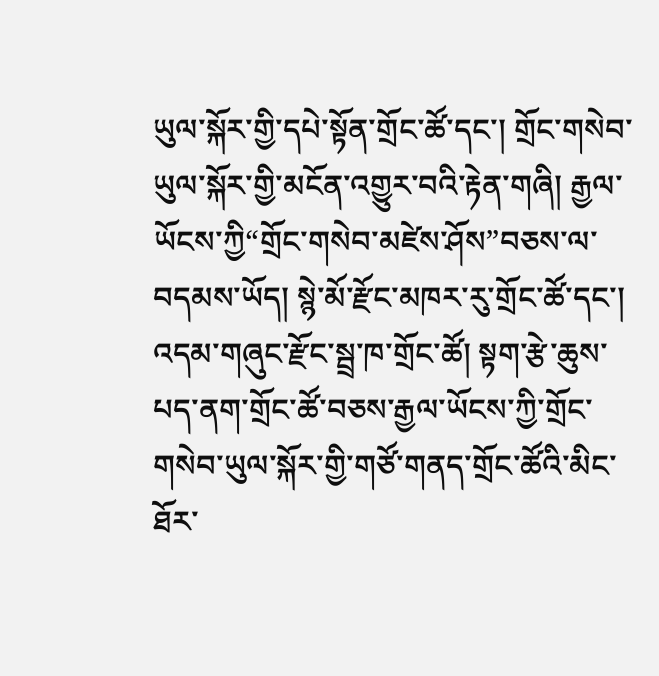ཡུལ་སྐོར་གྱི་དཔེ་སྟོན་གྲོང་ཚོ་དང་། གྲོང་གསེབ་ཡུལ་སྐོར་གྱི་མངོན་འགྱུར་བའི་རྟེན་གཞི། རྒྱལ་ཡོངས་ཀྱི“གྲོང་གསེབ་མཛེས་ཤོས”བཅས་ལ་བདམས་ཡོད། སྙེ་མོ་རྫོང་མཁར་རུ་གྲོང་ཚོ་དང་། འདམ་གཞུང་རྫོང་སྦྲ་ཁ་གྲོང་ཚོ། སྟག་རྩེ་ཆུས་པད་ནག་གྲོང་ཚོ་བཅས་རྒྱལ་ཡོངས་ཀྱི་གྲོང་གསེབ་ཡུལ་སྐོར་གྱི་གཙོ་གནད་གྲོང་ཚོའི་མིང་ཐོར་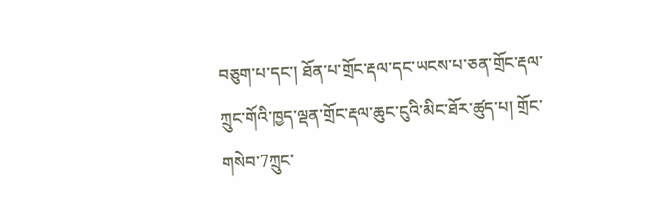བཅུག་པ་དང་། ཐོན་པ་གྲོང་རྡལ་དང་ཡངས་པ་ཅན་གྲོང་རྡལ་ཀྲུང་གོའི་ཁྱད་ལྡན་གྲོང་རྡལ་ཆུང་ངུའི་མིང་ཐོར་ཚུད་པ། གྲོང་གསེབ་7ཀྲུང་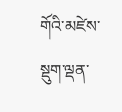གོའི་མཛེས་སྡུག་ལྡན་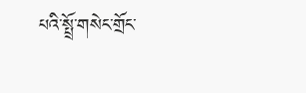པའི་སྤྲོ་གསེང་གྲོང་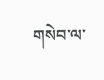གསེབ་ལ་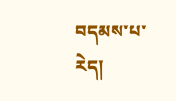བདམས་པ་རེད།